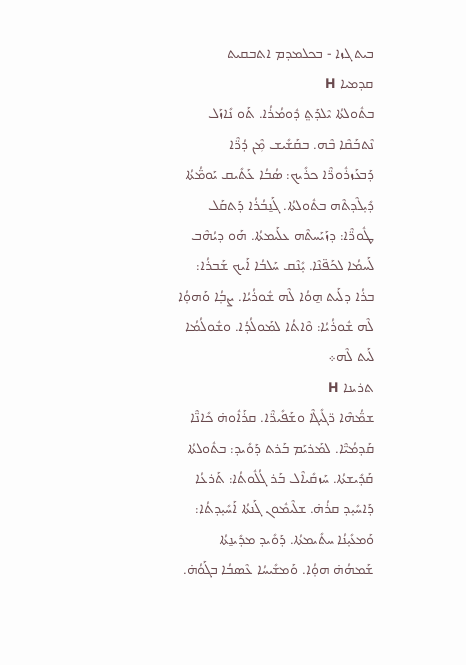ܒܝܬ ܓܙܐ - ܒܟܠܡܕܡ ܐܬܒܩܝܬ
ܩܕܡܝܐ H
ܒܬܽܘܠܬܳܐ ܝܶܠܕܰܬ݀ ܕܽܘܡܳܪܳܐ. ܬܰܘ ܢܺܐܙܰܠ ܢܶܬܒܰܩܶܐ ܒܶܗ. ܒܩܰܫܺܝܫ ܡܼܶܢ ܕܳܪ̈ܶܐ ܕܰܒܥܰܙܪܽܘܪ̈ܶܐ ܟܪܺܝܟ: ܣܳܒܳܐ ܥܰܬܺܝܩ ܝܰܘܡ̈ܳܬܳܐ ܕܺܝ̣ܠܶܕܬܶܗ ܒܬܽܘܠܬܳܐ. ܓܰܢ̱ܒܳܪܳܐ ܕܰܬܩܰܠ ܛܽܘܪ̈ܶܐ: ܕܙܰܝܰܚܬܶܗ ܥܠܰܝܡܬܳܐ. ܗܰܘ ܕܝܳܗܶܒ ܠܰܚܡܳܐ ܠܟܰܦ̈ܢܶܐ. ܝ̣ܺܢܶܩ ܚܰܠܒܳܐ ܐܰܝܟ ܫܰܒܪܳܐ: ܒܪܳܐ ܕܠܰܝܬ ܗ̱ܘܳܐ ܠܶܗ ܫܽܘܪܳܝܳܐ. ܨܒ̣ܳܐ ܘܰܗܘ̣ܳܐ ܠܶܗ ܫܽܘܪܳܝܳܐ: ܘܶܐܬܳܐ ܠܡܰܘܠܳܕܳܐ. ܘܫܽܘܠܳܡܳܐ ܠܰܝܬ ܠܶܗ܀
ܬܪܝܢܐ H
ܫܡ̈ܳܗܶܐ ܪ̈ܓܺܝܓܶܐ ܘܫܰܦܺܝܪ̈ܶܐ. ܩܪܰܐܽܘܗ̇ ܟܺܐܢ̈ܶܐ ܩܰܕܡܳܝ̈ܶܐ. ܠܡܰܪܝܰܡ ܒܰܪܬ ܕܰܘܺܝܕ: ܒܬܽܘܠܬܳܐ ܩܰܕܺܝܫܬܳܐ. ܚܰܙܩܺܝܐܶܠ ܒܰܪ ܓܳܠܽܘܬܳܐ: ܬܰܪܥܳܐ ܕܰܐܚܺܝ̣ܕ ܩܪܳܗ̇. ܫܠܶܝܡܽܘܢ ܓܰܢܬܳܐ ܐܰܚܺܝ̣ܕܬܳܐ: ܘܰܡܥܺܝ̣ܢܳܐ ܚܬܺܝܡܬܳܐ. ܕܰܘܺܝܕ ܡܕܺܝܢ̱ܬܳܐ ܫܰܡܗܳܗ̇ ܗܘ̣ܳܐ. ܘܰܡܫܺܝܚܳܐ ܥܶܣܒܳܐ ܒܓܰܘܳܗ̇.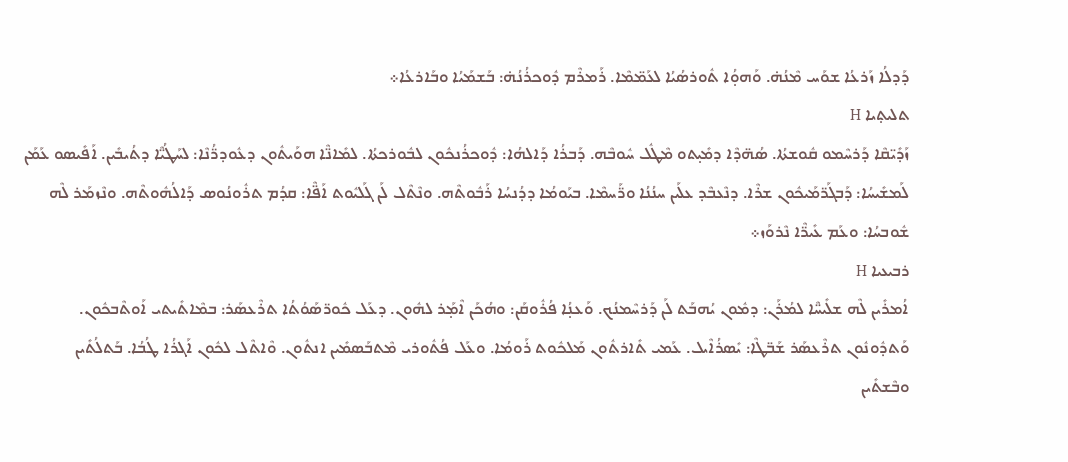ܕܰܕܠܳܐ ܙܰܪܥܳܐ ܫܘܰܚ ܡܶܢܳܗ̇. ܘܰܗܘ̣ܳܐ ܬܽܘܪܣܳܝܳܐ ܠܥܰܡ̈ܡܶܐ. ܪܰܡܪܶܡ ܕܽܘܟܪܳܢܳܗ̇: ܒܰܫܡܰܝܳܐ ܘܒܰܐܪܥܳܐ܀
ܬܠܝܬ̣ܝܐ H
ܙܰܕܺܝ̈ܩܶܐ ܕܰܪܚܶܡܘ ܩܽܘܫܬܳܐ. ܣܳܗ̈ܕܶܐ ܕܡܺܝ̣ܬܘ ܡܶܛܽܠ ܚܽܘܒܶܗ. ܕܰܒܪܳܐ ܕܰܐܠܗܳܐ: ܕܽܘܟܪܳܢܟܽܘܢ ܠܒܽܘܪܟܬܳܐ. ܠܡܺܐܢ̈ܶܐ ܗܘܰܝܬܽܘܢ ܕܥܽܘܕܪ̈ܳܢܶܐ: ܠܚܰܛܳܝ̈ܶܐ ܕܬܳܝܒܺܝܢ. ܐܰܦܺܝܣܘ ܥܰܡܰܢ ܠܰܡܫܺܝܚܳܐ: ܕܰܒܓܰܪ̈ܡܰܝܟܽܘܢ ܫܪܶܐ. ܕܢܶܥܒܶܕ ܥܠܰܝܢ ܚܢܳܢܳܐ ܘܪ̈ܰܚܡܶܐ. ܒܝܰܘܡܳܐ ܕܕܳܢܚܳܐ ܪܰܒܽܘܬܶܗ. ܘܢܶܬܶܠ ܠܰܢ ܓܰܠܝܽܘܬ ܐܰܦ̈ܶܐ: ܩܕܳܡ ܬܪܽܘܢܳܘܣ ܕܰܐܠܳܗܽܘܬܶܗ. ܘܢܶܙܡܰܪ ܠܶܗ ܫܽܘܒܚܳܐ: ܘܥܰܡ ܥܺܝܪ̈ܶܐ ܢܶܪܘܰܙ܀
ܪܒܝܥܝܐ H
ܐܳܡܪܺܝܢ ܠܶܗ ܫܠܺܝܚ̈ܶܐ ܠܡܳܪܰܢ: ܕܡܽܘܢ ܝܳܗܒܰܬ ܠܰܢ ܕܰܪܚܶܡܢܳܟ. ܘܰܥܢ̣ܳܐ ܦܳܪܽܘܩܰܢ: ܘܗܳܟܰܢ ܐܶܡ̣ܰܪ ܠܗܽܘܢ. ܕܥܰܠ ܟܽܘܪ̈ܣܰܘܳܬܳܐ ܬܪܶܥܣܰܪ: ܒܡܶܐܬܺܝܬܝ ܐܰܘܬܶܒܟܽܘܢ. ܘܰܬܕܽܘܢܽܘܢ ܬܪܶܥܣܰܪ ܫܰܒ̈ܛܶܐ: ܝܺܣܪܳܐܶܝܠ. ܥܰܡܝ ܬܺܐܪܬܽܘܢ ܡܰܠܟܽܘܬ ܪܰܘܡܳܐ. ܘܥܰܠ ܦܳܬܽܘܪܝ ܡܶܬܒܰܣܡܺܝܢ ܐܢܬܽܘܢ. ܘܶܐܬܶܠ ܠܟܽܘܢ ܐܰܓܪܳܐ ܛܳܒܳܐ. ܒܰܬܠܳܬܺܝܢ ܘܒܶܫܬܺܝܢ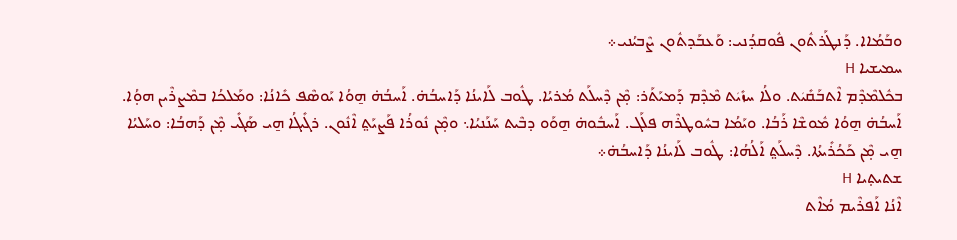ܘܒܰܡܳܐܐ. ܕܰܢܛܰܪܬܽܘܢ ܦܽܘܩܕܳܢܝ: ܘܰܥܒܰܕܬܽܘܢ ܨܶܒܝܳܢܝ܀
ܚܡܝܫܝܐ H
ܒܟܽܠܡܶܕܶܡ ܐܶܬܒܰܩܺܝܿܬ. ܘܠܳܐ ܚܙܺܝܿܬ ܡܶܕܶܡ ܕܰܡܝܰܬܰܪ: ܡ̣ܶܢ ܕܶܚܠܰܬ ܡܳܪܝܳܐ. ܛܽܘܒ ܠܰܐܝܢܳܐ ܕܰܐܚܒܳܗ̇. ܐܰܚܒܳܗ̇ ܗ̱ܘܳܐ ܝܰܘܣܶܦ ܟܺܐܢܳܐ: ܘܡܰܠܟܳܐ ܒܡܶܨܪܶܝܢ ܗܘ̣ܳܐ. ܐܰܚܒܳܗ̇ ܗ̱ܘܳܐ ܡܽܘܫܶܐ ܪܰܒܳܐ. ܘܝܰܡܳܐ ܒܚܽܘܛܪܶܗ ܦܠܰܓ. ܐܰܚܒܽܘܗ̇ ܗ̱ܘܰܘ ܕܒܶܝܬ ܚܰܢܰܢܝܳܐ܆ ܘܡ̣ܶܢ ܢܽܘܪܳܐ ܦܰܨܝܰܬ݀ ܐܶܢܽܘܢ. ܪܓܺܝܓܳܐ ܗ̱ܝ ܣܰܓܺܝ ܡ̣ܶܢ ܕܰܗܒܳܐ: ܘܚܰܠܝܳܐ ܗ̱ܝ ܡ̣ܶܢ ܟܰܟܳܪܺܝܬܳܐ. ܕܶܚܠܰܬ݀ ܐܰ‌ܠܳܗܳܐ: ܛܽܘܒ ܠܰܐܝܢܳܐ ܕܰܐܚܒܳܗ̇܀
ܫܬܝܬ̣ܝܐ H
ܐܶܢܳܐ ܐܰܦܪܶܝܡ ܡܳܐܶܬ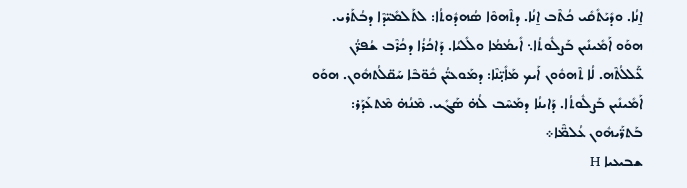ܐ̱ܢܳܐ. ܘܕܺܝܰܬܺܩܺܝ ܟܳܬܶܒ ܐ̱ܢܳܐ. ܕܬܶܗܘܶܐ ܣܳܗܕܽܘܬܳܐ: ܠܬܰܠܡܺܝ̈ܕܶܐ ܕܒܳܬܰܪܝ. ܗܘܰܘ ܐܰܡܺܝܢܺܝܢ ܒܰܨܠܽܘܬܳܐ܆ ܐܺܝܡܳܡܳܐ ܘܠܺܠܝܳܐ. ܕܰܐܟܳܪܳܐ ܕܟܳܪܶܒ ܫܳܦܪ̈ܳܢ ܥ̈ܰܠܠܳܬܶܗ. ܠܳܐ ܬܶܗܘܽܘܢ ܐܰܝܟ ܡܰܐܺܝ̣̈ܢܶܐ: ܕܡܰܘܥܝ̈ܳܢ ܟܽܘ̈ܒܶܐ ܚܰܩ̈ܠܳܬܗܽܘܢ. ܗܘܰܘ ܐܰܡܺܝܢܺܝܢ ܒܰܨܠܽܘܬܳܐ. ܕܰܐܝܢܳܐ ܕܡܰܚܶܒ ܠܳܗ̇ ܣܰܓܺܝ. ܡܶܢܳܗ̇ ܡܶܬܥܰܕܰܪ: ܒܰܬܪ̈ܰܝܗܽܘܢ ܥܳܠܡ̈ܶܐ܀
ܫܒܝܥܝܐ H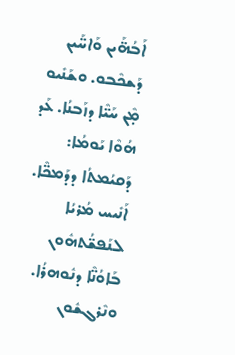ܐܰܒܳܗ̈ܰܝܢ ܘܰܐܚ̈ܰܝܢ ܕܰܫܟܶܒܘ. ܘܫܰܢܺܝܘ ܡ̣ܶܢ ܚܰܝ̈ܶܐ ܕܙܰܒܢܳܐ. ܥܰܕ ܗܳܘܶܐ ܝܰܘܡܳܐ: ܕܰܩܝܳܡܬܳܐ ܕܕܰܡܟ̈ܶܐ. ܐܰܢܺܝܚ ܡܳܪܝܳܐ ܠܢܰܦܫ̈ܳܬܗܽܘܢ ܒܰܐܘܳܢ̈ܶܐ ܕܢܽܘܗܪܳܐ. ܘܢܶܪܓܫܽܘܢ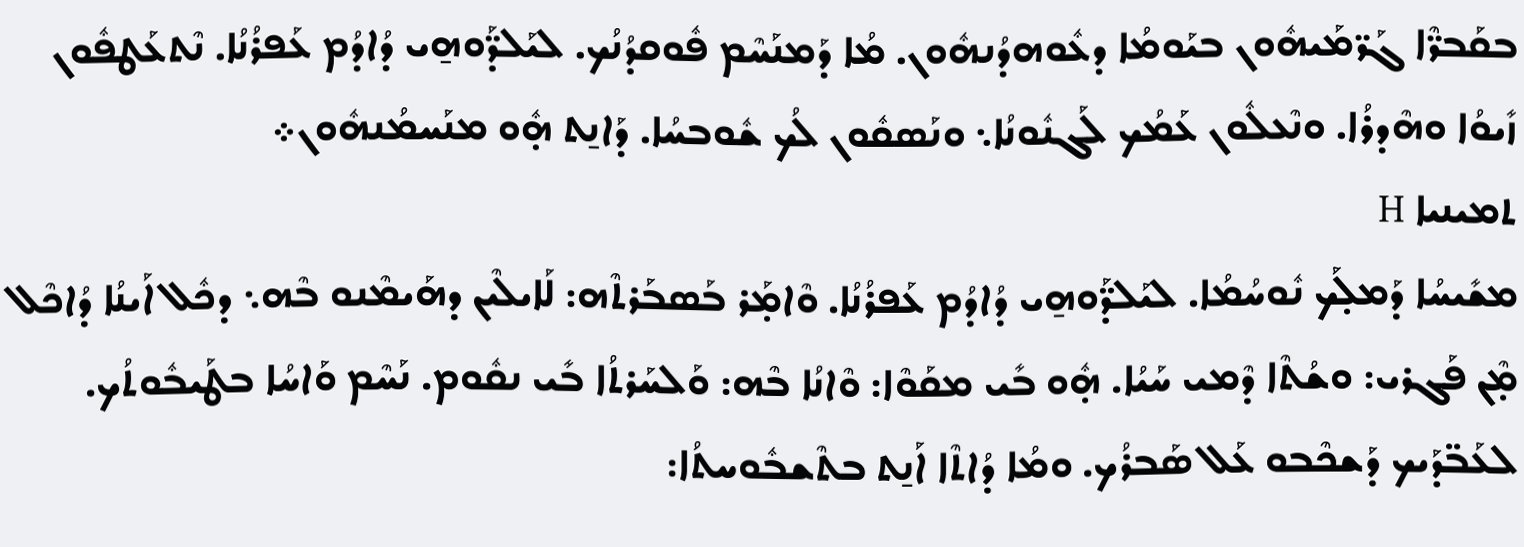ܒܩܰܒܪ̈ܶܐ ܓܰܪ̈ܡܰܝܗܽܘܢ ܒܝܰܘܡܳܐ ܕܥܽܘܗܕܳܢܗܽܘܢ. ܡܳܐ ܕܰܡܢܰܚܶܡ ܦܽܘܩܕܳܢܳܟ. ܠܝܰܠܕ̈ܰܘܗ̱ܝ ܕܳܐܕܳܡ ܥܰܦܪܳܢܳܐ. ܢܶܬܥܰܛܦܽܘܢ ܙܺܝܘܳܐ ܘܗܶܕܪܳܐ. ܘܢܶܥܠܽܘܢ ܥܰܡܳܟ ܠܰܓܢܽܘܢܳܐ܆ ܘܢܰܣܩܽܘܢ ܠܳܟ ܫܽܘܒܚܳܐ. ܕܰܐܢ̱ܬ ܗ̣ܽܘ ܡܢܰܚܡܳܢܗܽܘܢ܀
ܬܡܝܢܝܐ H
ܡܫܺܝܚܳܐ ܕܰܡܠ̣ܰܟ ܢܽܘܚܳܡܳܐ. ܠܝܰܠܕ̈ܰܘܗ̱ܝ ܕܳܐܕܳܡ ܥܰܦܪܳܢܳܐ. ܘܶܐܡ̣ܰܪ ܒܰܣܒܰܪܬܶܗ: ܠܰܐܝܠܶܝܢ ܕܗܰܝܡܶܢܘ ܒܶܗ܆ ܕܟܽܠ ‌ܐܰܝܢܳܐ ܕܳܐܟܶܠ ܡ̣ܶܢ ܦܰܓܪܝ: ܘܫܳܬܶܐ ܕܶܡܝ ܚܰܝܳܐ. ܗ̣ܽܘ ܒܺܝ ܡܩܰܘܶܐ: ܘܶܐܢܳܐ ܒܶܗ: ܘܰܠܚܰܪܬܳܐ ܒܺܝ ܢܩܽܘܡ. ܢܰܚܶܡ ܘܰܐܚܳܐ ܒܛܰܝܒܽܘܬܳܟ. ܠܥܰܒ̈ܕܰܝܟ ܕܰܫܟܶܒܘ ܥܰܠ ܣܰܒܪܳܟ. ܘܡܳܐ ܕܳܐܬܶܐ ܐܰܢ̱ܬ ܒܬܶܫܒܽܘܚܬܳܐ: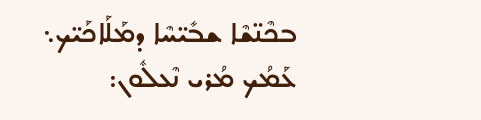ܒܟܶܢ̈ܫܶܐ ܫܒܺܝ̈ܚܶܐ ܕܡܰܠܰܐܟܰܝ̈ܟ܆ ܥܰܡܳܟ ܡܳܪܝ ܢܶܥܠܽܘܢ: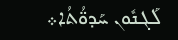ܠܰܓܢܽܘܢ ܚܰܕܘ̈ܳܬܳܐ܀